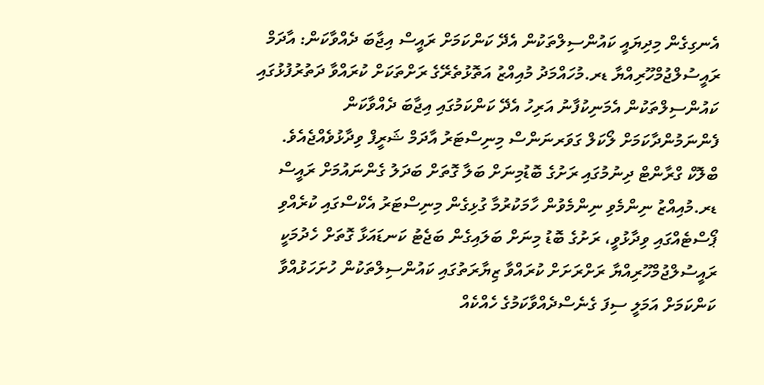އެނގިގެން މިދިޔައީ ކައުންސިލްތަކުން އެދޭ ކަންކަމަށް ރައީސް އިޖާބަ ދެއްވާކަން: އާދަމް
ރައީސުލްޖުމްހޫރިއްޔާ ޑރ.މުހައްމަދު މުއިއްޒު އަތޮޅުތެރޭގެ ރަށްތަކަށް ކުރައްވާ ދަތުރުފުޅުގައި ކައުންސިލްތަކުން އެމަނިކުފާނު އަރިހު އެދޭ ކަންކަމުގައި އިޖާބަ ދެއްވާކަން ފެންނަމުންދާކަމަށް ލޯކަލް ގަވަރނަންސް މިނިސްޓަރު އާދަމް ޝަރީފް ވިދާޅުވެއްޖެއެވެ.
ބްލޮކް ގްރާންޓް ދިނުމުގައި ރަށުގެ ބޮޑުމިނަށް ބަލާ ގޮތަށް ބަދަލު ގެންނައުމަށް ރައީސް ޑރ.މުއިއްޒު ނިންމެވި ނިންމެވުން ހާމަކުރުމާ ގުޅިގެން މިނިސްޓަރު އެކްސްގައި ކުރެއްވި ޕޯސްޓެއްގައި ވިދާޅުވީ، ރަށުގެ ބޮޑު މިނަށް ބަލައިގެން ބަޖެޓު ކަނޑައަޅާ ގޮތަށް ހެދުމަކީ ރައީސުލްޖުމްހޫރިއްޔާ ރަށްރަށަށް ކުރައްވާ ޒިޔާރަތުގައި ކައުންސިލްތަކުން ހުށަހަޅުއްވާ ކަންކަމަށް އަމަލީ ސިފަ ގެނެސްދެއްވާކަމުގެ ހެއްކެއް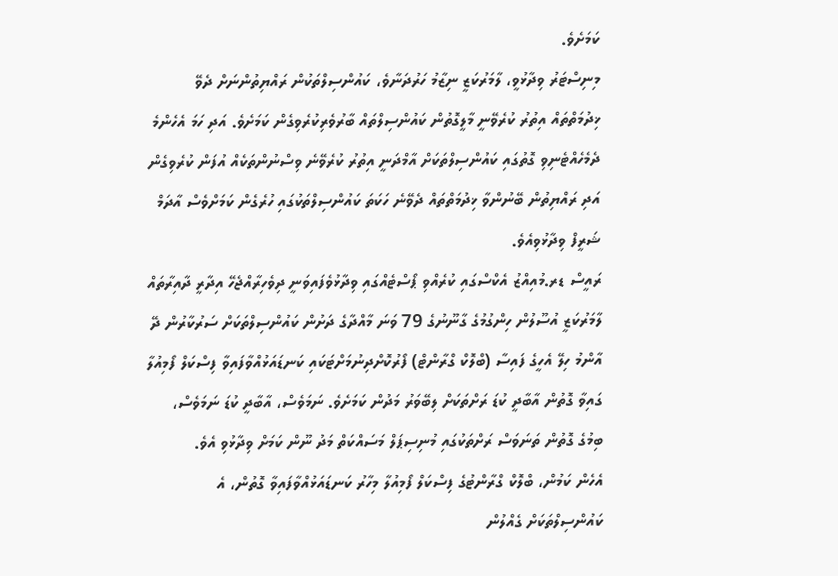ކަމަށެވެ.
މިނިސްޓަރު ވިދާޅުވީ، ލާމަރުކަޒީ ނިޒާމު ހަރުދަނާވެ، ކައުންސިލްތަކުން ރައްޔިތުންނަށް ދެވޭ ޚިދުމަތްތައް އިތުރު ކުރެވޭނީ މާލީގޮތުން ކައުންސިލްތައް ބާރުވެރިކުރެވިގެން ކަމަށެވެ. އަދި ހަމަ އެހެންމެ ދެމެހެއްޓެނިވި ގޮތުގައި ކައުންސިލްތަކަށް އާމްދަނީ އިތުރު ކުރެވޭނެ ވިސްނުންތަކެއް އުފަން ކުރެވިގެން އަދި ރައްޔިތުން ބޭނުންވާ ޚިދުމަތްތައް ދެވޭނެ ހަކަތަ ކައުންސިލްތަކުގައި ހުރެގެން ކަމަށްވެސް އާދަމް ޝަރީފް ވިދާޅުވިއެވެ.
ރައީސް ޑރ.މުއިއްޒު އެކްސްގައި ކުރެއްވި ޕޯސްޓެއްގައި ވިދާޅުވެފައިވަނީ ދިވެހިރާއްޖެހޭ އިދާރީ ދާއިރާތައް ލާމަރުކަޒީ އުސޫލުން ހިންގުމުގެ ގާނޫނުގެ 79 ވަނަ މާއްދާގެ ދަށުން ކައުންސިލްތަކަށް ސަރުކާރުން ދޭ އާންމު ހިލޭ އެހީގެ ފައިސާ (ބްލޮކް ގްރާންޓް) ފޯރުކޮށްދިނުމަށްޓަކައި ކަނޑައަޅުއްވާފައިވާ ފިސްކަލް ފޯމިއުލާ ގައިވާ ގޮތުން އާބާދީ ކުޑަ ރަށްތަކަށް ލިބޭވަރު މަދުން ކަމަށެވެ. ނަމަވެސް، އާބާދީ ކުޑަ ނަމަވެސް، ބިމުގެ ގޮތުން ތަނަވަސް ރަށްތަކުގައި މުނިސިޕަލް މަސައްކަތް މަދު ނޫން ކަމަށް ވިދާޅުވި އެވެ.
އެހެން ކަމުން، ބްލޮކް ގްރާންޓުގެ ފިސްކަލް ފޯމިއުލާ މިހާރު ކަނޑައަޅުއްވާފައިވާ ގޮތުން، އެ ކައުންސިލްތަކަށް ގެއްލުން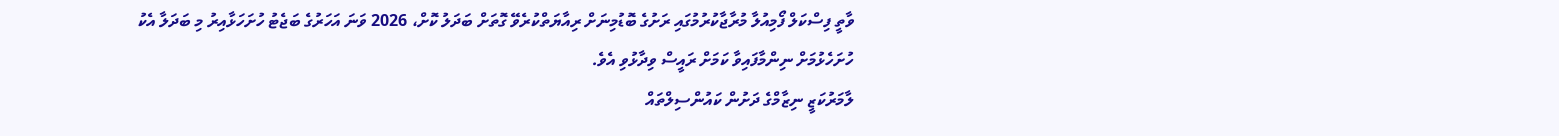ވާތީ ފިސްކަލް ފޯމިއުލާ މުރާޖާކުރުމުގައި ރަށުގެ ބޮޑުމިނަށް ރިއާޔަތްކުރެވޭ ގޮތަށް ބަދަލު ކޮށް، 2026 ވަނަ އަހަރުގެ ބަޖެޓު ހުށަހަޅާއިރު މި ބަދަލާ އެކު ހުށަހެޅުމަށް ނިންމާފައިވާ ކަމަށް ރައީސް ވިދާޅުވި އެވެ.
ލާމަރުކަޒީ ނިޒާމްގެ ދަށުން ކައުންސިލްތައް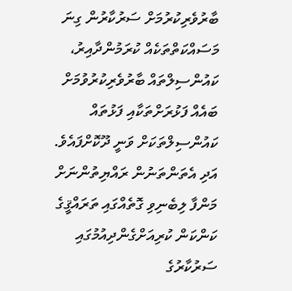ބާރުވެރިކުރުމަށް ސަރުކާރުން ގިނަ މަސައްކަތްތަކެއް ކުރަމުންދާއިރު، ކައުންސިލްތައް ބާރުވެރިކުރުވުމަށް ބައެއް ފަޅުރަށްތަކާއި ފަޅުތައް ކައުންސިލްތަކަށް ވަނީ ދޫކޮށްފައެވެ. އަދި އެތަންތަނުން ރައްޔިތުންނަށް މަންފާ ލިބެނިވި ގޮތެއްގައި ތަރައްޤީގެ ކަންކަން ކުރިއަށްގެންދިއުމުގައި ސަރުކާރުގެ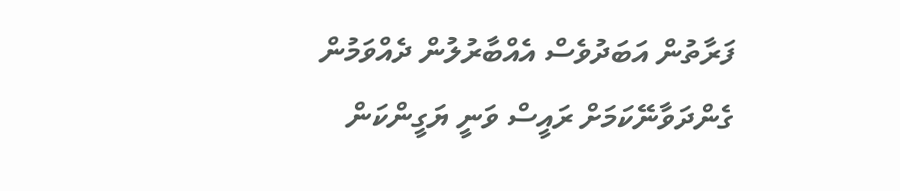ފަރާތުން އަބަދުވެސް އެއްބާރުލުން ދެއްވަމުން ގެންދަވާނޭކަމަށް ރައީސް ވަނީ ޔަގީންކަން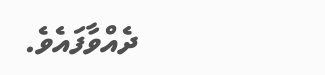ދެއްވާފައެވެ.